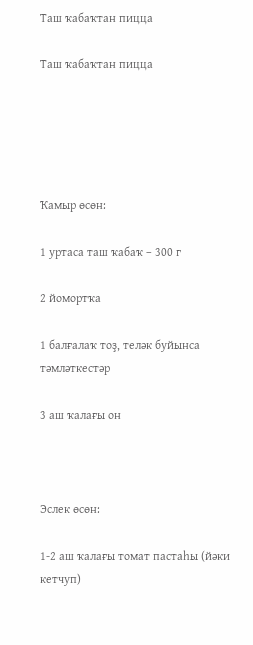Таш ҡабаҡтан пицца

Таш ҡабаҡтан пицца





Ҡамыр өсөн:

1 уртаса таш ҡабаҡ – 300 г

2 йомортҡа

1 балғалаҡ тоҙ, теләк буйынса тәмләткестәр

3 аш ҡалағы он



Эслек өсөн:

1-2 аш ҡалағы томат пастаһы (йәки кетчуп)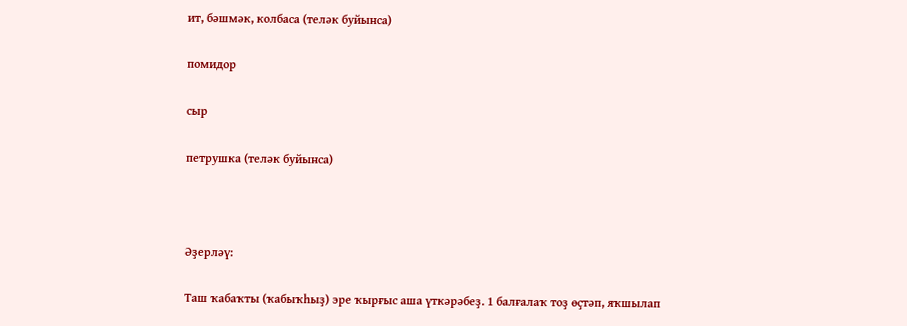ит, бәшмәк, колбаса (теләк буйынса)

помидор

сыр

петрушка (теләк буйынса)



Әҙерләү:

Таш ҡабаҡты (ҡабыҡһыҙ) эре ҡырғыс аша үткәрәбеҙ. 1 балғалаҡ тоҙ өҫтәп, яҡшылап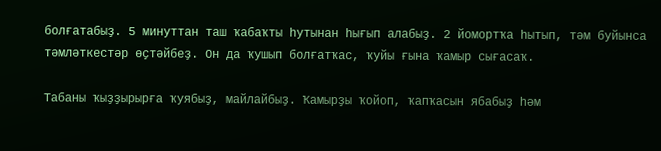болғатабыҙ. 5 минуттан таш ҡабаҡты һутынан һығып алабыҙ. 2 йомортҡа һытып, тәм буйынса тәмләткестәр өҫтәйбеҙ. Он да ҡушып болғатҡас, ҡуйы ғына ҡамыр сығасаҡ.

Табаны ҡыҙҙырырға ҡуябыҙ, майлайбыҙ. Ҡамырҙы ҡойоп, ҡапҡасын ябабыҙ һәм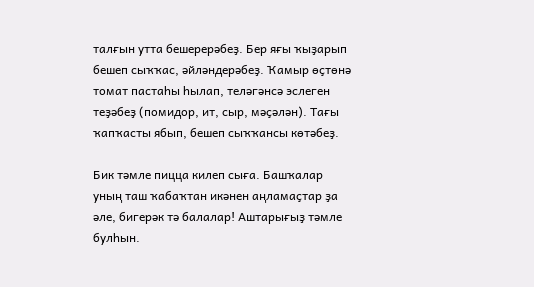талғын утта бешерерәбеҙ. Бер яғы ҡыҙарып бешеп сыҡҡас, әйләндерәбеҙ. Ҡамыр өҫтөнә томат пастаһы һылап, теләгәнсә эслеген теҙәбеҙ (помидор, ит, сыр, мәҫәлән). Тағы ҡапҡасты ябып, бешеп сыҡҡансы көтәбеҙ.

Бик тәмле пицца килеп сыға. Башҡалар уның таш ҡабаҡтан икәнен аңламаҫтар ҙа әле, бигерәк тә балалар! Аштарығыҙ тәмле булһын.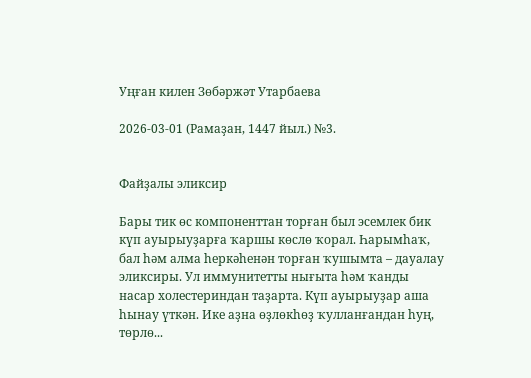Уңған килен Зөбәржәт Утарбаева

2026-03-01 (Рамаҙан, 1447 йыл.) №3.


Файҙалы эликсир

Бары тик өс компоненттан торған был эсемлек бик күп ауырыуҙарға ҡаршы көслө ҡорал. Һарымһаҡ, бал һәм алма һеркәһенән торған ҡушымта – дауалау эликсиры. Ул иммунитетты нығыта һәм ҡанды насар холестериндан таҙарта. Күп ауырыуҙар аша һынау үткән. Ике аҙна өҙлөкһөҙ ҡулланғандан һуң, төрлө...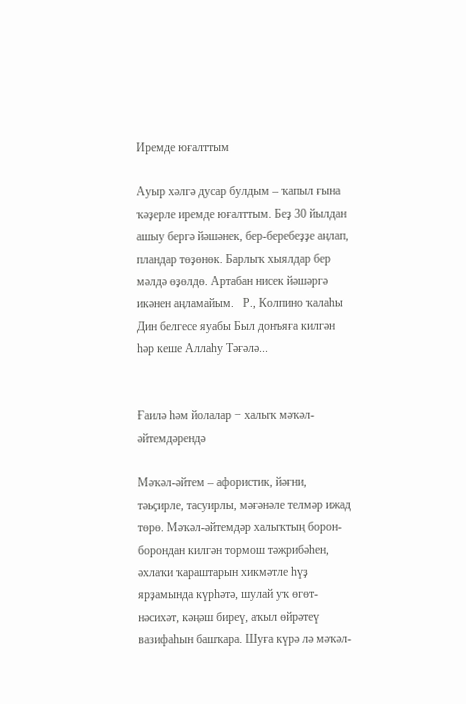Иремде юғалттым

Ауыр хәлгә дусар булдым – ҡапыл ғына ҡәҙерле иремде юғалттым. Беҙ 30 йылдан ашыу бергә йәшәнек, бер-беребеҙҙе аңлап, пландар төҙөнөк. Барлыҡ хыялдар бер мәлдә өҙөлдө. Артабан нисек йәшәргә икәнен аңламайым.   Р., Колпино ҡалаһы   Дин белгесе яуабы Был донъяға килгән һәр кеше Аллаһу Тәғәлә...


Ғаилә һәм йолалар − халыҡ мәҡәл-әйтемдәрендә

Мәҡәл-әйтем – афористик, йәғни, тәьҫирле, тасуирлы, мәғәнәле телмәр ижад төрө. Мәҡәл-әйтемдәр халыҡтың борон-борондан килгән тормош тәжрибәһен, әхлаҡи ҡараштарын хикмәтле һүҙ ярҙамында күрһәтә, шулай уҡ өгөт-нәсихәт, кәңәш биреү, аҡыл өйрәтеү вазифаһын башҡара. Шуға күрә лә мәҡәл-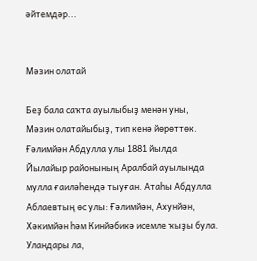әйтемдәр...


Мәзин олатай

Беҙ бала саҡта ауылыбыҙ менән уны, Мәзин олатайыбыҙ, тип кенә йөрөттөк. Ғәлимйән Абдулла улы 1881 йылда Йылайыр районының Аралбай ауылында мулла ғаиләһендә тыуған. Атаһы Абдулла Аблаевтың өс улы: Ғәлимйән, Ахунйән, Хәкимйән һәм Кинйәбикә исемле ҡыҙы була. Уландары ла,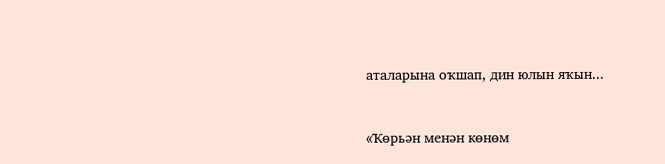аталарына оҡшап, дин юлын яҡын...


«Ҡөрьән менән көнөм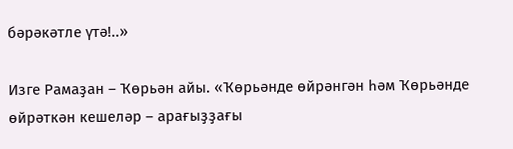бәрәкәтле үтә!..»

Изге Рамаҙан – Ҡөрьән айы. «Ҡөрьәнде өйрәнгән һәм Ҡөрьәнде өйрәткән кешеләр – арағыҙҙағы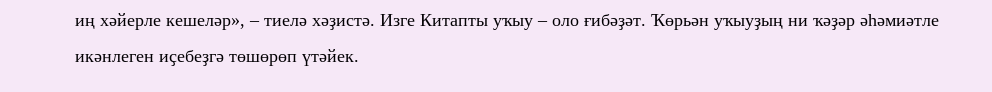иң хәйерле кешеләр», – тиелә хәҙистә. Изге Китапты уҡыу – оло ғибәҙәт. Ҡөрьән уҡыуҙың ни ҡәҙәр әһәмиәтле икәнлеген иҫебеҙгә төшөрөп үтәйек.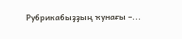Рубрикабыҙҙың ҡунағы –...